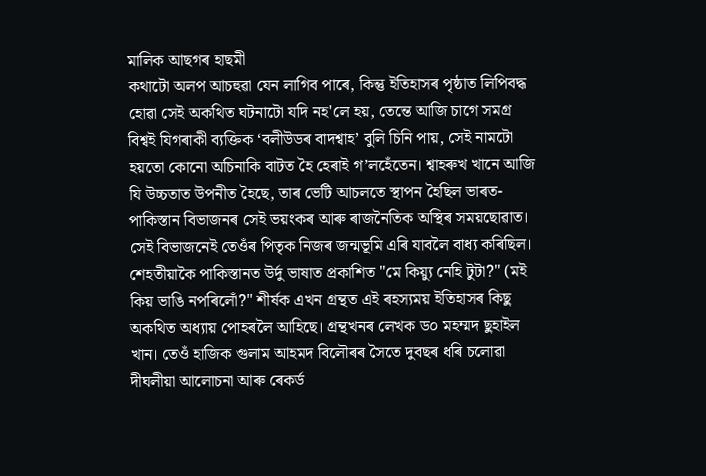মালিক আছগৰ হাছমী
কথাটো অলপ আচহুৱা যেন লাগিব পাৰে, কিন্তু ইতিহাসৰ পৃষ্ঠাত লিপিবদ্ধ হোৱা সেই অকথিত ঘটনাটো যদি নহ'লে হয়, তেন্তে আজি চাগে সমগ্ৰ বিশ্বই যিগৰাকী ব্যক্তিক ‘বলীউডৰ বাদশ্বাহ’ বুলি চিনি পায়, সেই নামটো হয়তো কোনো অচিনাকি বাটত হৈ হেৰাই গ’লহেঁতেন। শ্বাহৰুখ খানে আজি যি উচ্চতাত উপনীত হৈছে, তাৰ ভেটি আচলতে স্থাপন হৈছিল ভাৰত-পাকিস্তান বিভাজনৰ সেই ভয়ংকৰ আৰু ৰাজনৈতিক অস্থিৰ সময়ছোৱাত। সেই বিভাজনেই তেওঁৰ পিতৃক নিজৰ জন্মভূমি এৰি যাবলৈ বাধ্য কৰিছিল।
শেহতীয়াকৈ পাকিস্তানত উৰ্দু ভাষাত প্ৰকাশিত "মে কিয়্যু নেহি টুটা?" (মই কিয় ভাঙি নপৰিলোঁ?" শীৰ্ষক এখন গ্ৰন্থত এই ৰহস্যময় ইতিহাসৰ কিছু অকথিত অধ্যায় পোহৰলৈ আহিছে। গ্ৰন্থখনৰ লেখক ড০ মহম্মদ ছুহাইল খান। তেওঁ হাজিক গুলাম আহমদ বিলৌৰৰ সৈতে দুবছৰ ধৰি চলোৱা দীঘলীয়া আলোচনা আৰু ৰেকৰ্ড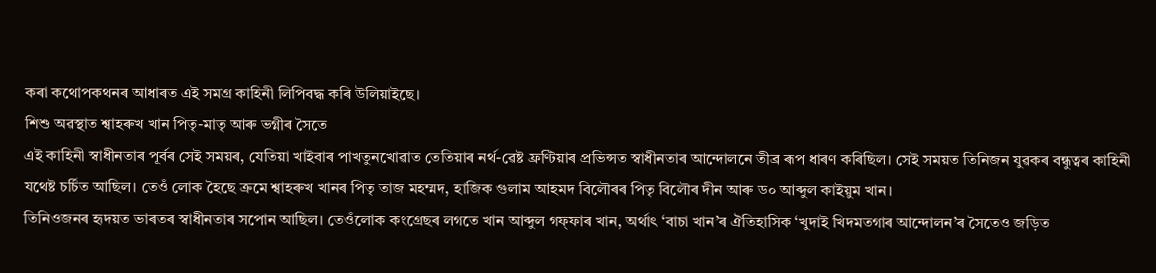কৰা কথোপকথনৰ আধাৰত এই সমগ্ৰ কাহিনী লিপিবদ্ধ কৰি উলিয়াইছে।
শিশু অৱস্থাত শ্বাহৰুখ খান পিতৃ-মাতৃ আৰু ভগ্নীৰ সৈতে
এই কাহিনী স্বাধীনতাৰ পূৰ্বৰ সেই সময়ৰ, যেতিয়া খাইবাৰ পাখতুনখোৱাত তেতিয়াৰ নৰ্থ-ৱেষ্ট ফ্ৰণ্টিয়াৰ প্ৰভিন্সত স্বাধীনতাৰ আন্দোলনে তীব্ৰ ৰূপ ধাৰণ কৰিছিল। সেই সময়ত তিনিজন যুৱকৰ বন্ধুত্বৰ কাহিনী যথেষ্ট চৰ্চিত আছিল। তেওঁ লোক হৈছে ক্ৰমে শ্বাহৰুখ খানৰ পিতৃ তাজ মহম্মদ, হাজিক গুলাম আহমদ বিলৌৰৰ পিতৃ বিলৌৰ দীন আৰু ড০ আব্দুল কাইয়ুম খান।
তিনিওজনৰ হৃদয়ত ভাৰতৰ স্বাধীনতাৰ সপোন আছিল। তেওঁলোক কংগ্ৰেছৰ লগতে খান আব্দুল গফ্ফাৰ খান, অৰ্থাৎ ‘বাচা খান’ৰ ঐতিহাসিক ‘খুদাই খিদমতগাৰ আন্দোলন’ৰ সৈতেও জড়িত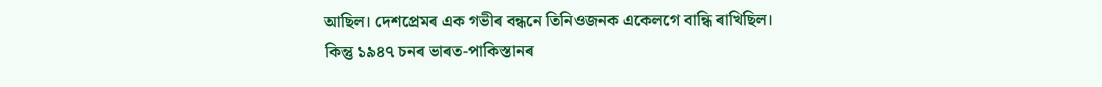আছিল। দেশপ্ৰেমৰ এক গভীৰ বন্ধনে তিনিওজনক একেলগে বান্ধি ৰাখিছিল।
কিন্তু ১৯৪৭ চনৰ ভাৰত-পাকিস্তানৰ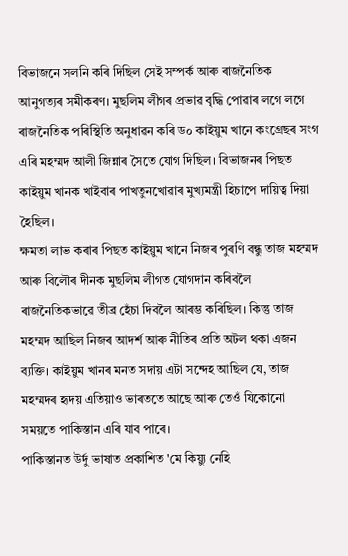বিভাজনে সলনি কৰি দিছিল সেই সম্পৰ্ক আৰু ৰাজনৈতিক আনুগত্যৰ সমীকৰণ। মুছলিম লীগৰ প্ৰভাৱ বৃদ্ধি পোৱাৰ লগে লগে ৰাজনৈতিক পৰিস্থিতি অনুধাৱন কৰি ড০ কাইয়ুম খানে কংগ্ৰেছৰ সংগ এৰি মহম্মদ আলী জিন্নাৰ সৈতে যোগ দিছিল। বিভাজনৰ পিছত কাইয়ুম খানক খাইবাৰ পাখতুনখোৱাৰ মুখ্যমন্ত্ৰী হিচাপে দায়িত্ব দিয়া হৈছিল।
ক্ষমতা লাভ কৰাৰ পিছত কাইয়ুম খানে নিজৰ পুৰণি বন্ধু তাজ মহম্মদ আৰু বিলৌৰ দীনক মুছলিম লীগত যোগদান কৰিবলৈ ৰাজনৈতিকভাৱে তীব্ৰ হেঁচা দিবলৈ আৰম্ভ কৰিছিল। কিন্তু তাজ মহম্মদ আছিল নিজৰ আদৰ্শ আৰু নীতিৰ প্ৰতি অটল থকা এজন ব্যক্তি। কাইয়ুম খানৰ মনত সদায় এটা সন্দেহ আছিল যে, তাজ মহম্মদৰ হৃদয় এতিয়াও ভাৰততে আছে আৰু তেওঁ যিকোনো সময়তে পাকিস্তান এৰি যাব পাৰে।
পাকিস্তানত উৰ্দু ভাষাত প্ৰকাশিত 'মে কিয়্যু নেহি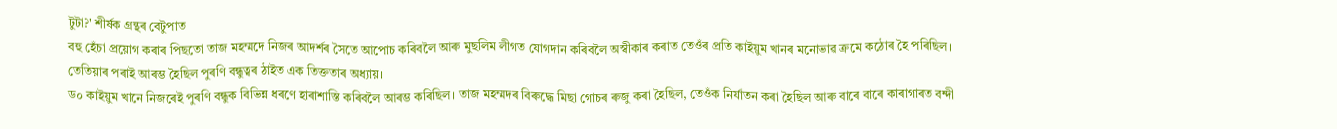টুটা?' শীৰ্ষক গ্ৰন্থৰ বেটুপাত
বহু হেঁচা প্ৰয়োগ কৰাৰ পিছতো তাজ মহম্মদে নিজৰ আদৰ্শৰ সৈতে আপোচ কৰিবলৈ আৰু মুছলিম লীগত যোগদান কৰিবলৈ অস্বীকাৰ কৰাত তেওঁৰ প্ৰতি কাইয়ুম খানৰ মনোভাৱ ক্ৰমে কঠোৰ হৈ পৰিছিল। তেতিয়াৰ পৰাই আৰম্ভ হৈছিল পুৰণি বন্ধুত্বৰ ঠাইত এক তিক্ততাৰ অধ্যায়।
ড০ কাইয়ুম খানে নিজৰেই পুৰণি বন্ধুক বিভিন্ন ধৰণে হাৰাশাস্তি কৰিবলৈ আৰম্ভ কৰিছিল। তাজ মহম্মদৰ বিৰুদ্ধে মিছা গোচৰ ৰুজু কৰা হৈছিল, তেওঁক নিৰ্যাতন কৰা হৈছিল আৰু বাৰে বাৰে কাৰাগাৰত বন্দী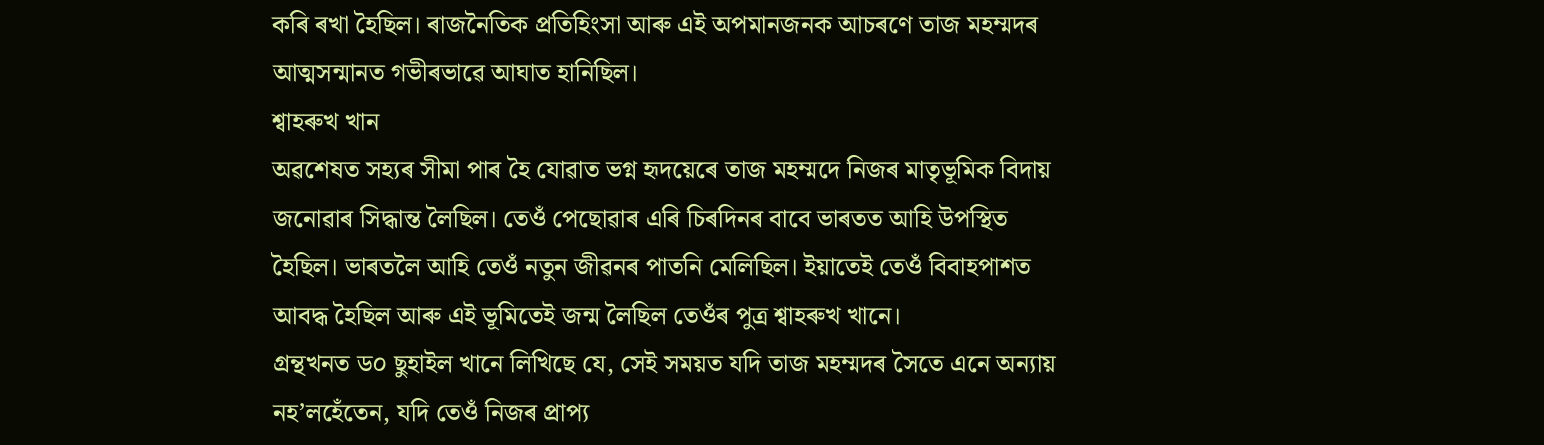কৰি ৰখা হৈছিল। ৰাজনৈতিক প্ৰতিহিংসা আৰু এই অপমানজনক আচৰণে তাজ মহম্মদৰ আত্মসন্মানত গভীৰভাৱে আঘাত হানিছিল।
শ্বাহৰুখ খান
অৱশেষত সহ্যৰ সীমা পাৰ হৈ যোৱাত ভগ্ন হৃদয়েৰে তাজ মহম্মদে নিজৰ মাতৃভূমিক বিদায় জনোৱাৰ সিদ্ধান্ত লৈছিল। তেওঁ পেছোৱাৰ এৰি চিৰদিনৰ বাবে ভাৰতত আহি উপস্থিত হৈছিল। ভাৰতলৈ আহি তেওঁ নতুন জীৱনৰ পাতনি মেলিছিল। ইয়াতেই তেওঁ বিবাহপাশত আবদ্ধ হৈছিল আৰু এই ভূমিতেই জন্ম লৈছিল তেওঁৰ পুত্ৰ শ্বাহৰুখ খানে।
গ্ৰন্থখনত ড০ ছুহাইল খানে লিখিছে যে, সেই সময়ত যদি তাজ মহম্মদৰ সৈতে এনে অন্যায় নহ’লহেঁতেন, যদি তেওঁ নিজৰ প্ৰাপ্য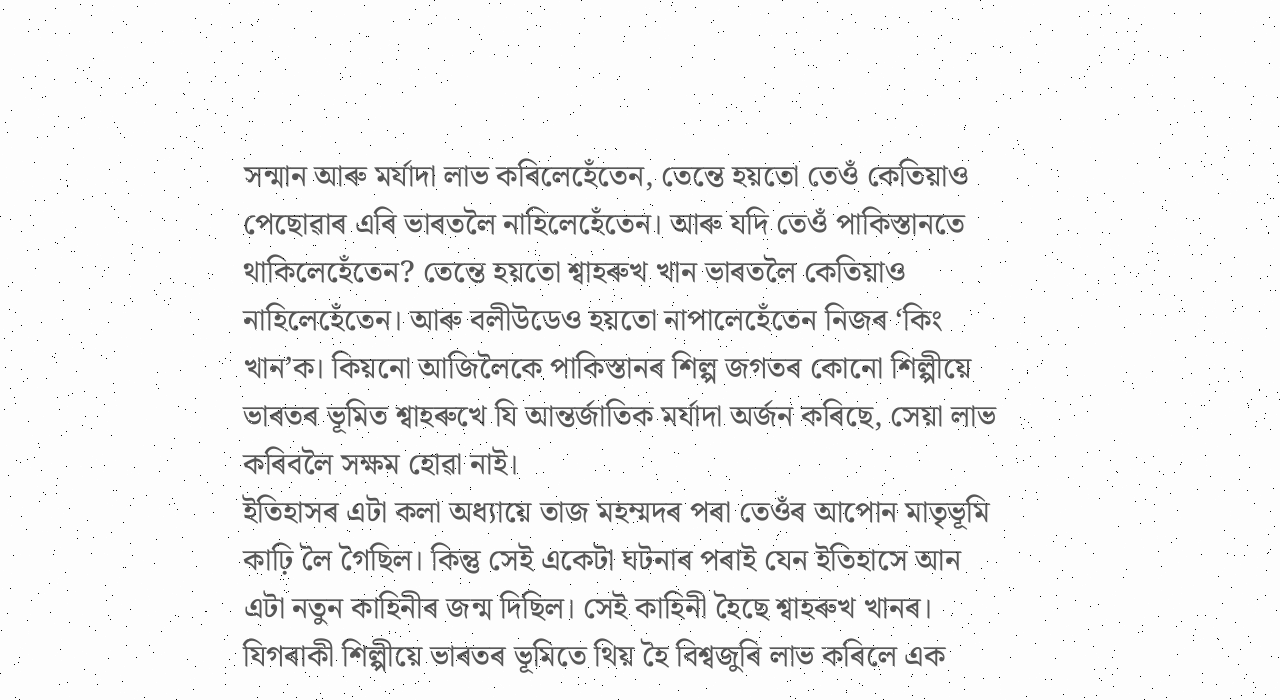সন্মান আৰু মৰ্যাদা লাভ কৰিলেহেঁতেন, তেন্তে হয়তো তেওঁ কেতিয়াও পেছোৱাৰ এৰি ভাৰতলৈ নাহিলেহেঁতেন। আৰু যদি তেওঁ পাকিস্তানতে থাকিলেহেঁতেন? তেন্তে হয়তো শ্বাহৰুখ খান ভাৰতলৈ কেতিয়াও নাহিলেহেঁতেন। আৰু বলীউডেও হয়তো নাপালেহেঁতেন নিজৰ ‘কিং খান’ক। কিয়নো আজিলৈকে পাকিস্তানৰ শিল্প জগতৰ কোনো শিল্পীয়ে ভাৰতৰ ভূমিত শ্বাহৰুখে যি আন্তৰ্জাতিক মৰ্যাদা অৰ্জন কৰিছে, সেয়া লাভ কৰিবলৈ সক্ষম হোৱা নাই।
ইতিহাসৰ এটা কলা অধ্যায়ে তাজ মহম্মদৰ পৰা তেওঁৰ আপোন মাতৃভূমি কাঢ়ি লৈ গৈছিল। কিন্তু সেই একেটা ঘটনাৰ পৰাই যেন ইতিহাসে আন এটা নতুন কাহিনীৰ জন্ম দিছিল। সেই কাহিনী হৈছে শ্বাহৰুখ খানৰ। যিগৰাকী শিল্পীয়ে ভাৰতৰ ভূমিতে থিয় হৈ বিশ্বজুৰি লাভ কৰিলে এক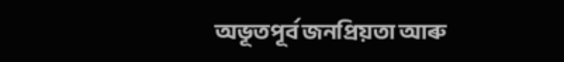অভূতপূৰ্ব জনপ্ৰিয়তা আৰু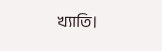খ্যাতি।